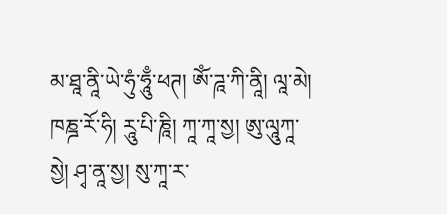མ་ཐཱ་ནཱི་ཡེ་ཧུཾ་ཧཱུྃ་ཕཊ། ཨོཾ་ཌཱ་ཀི་ནཱི། ལཱ་མེ། ཁཎྜ་རོ་ཧི། རཱུ་པི་ཎཱི། ཀཱ་ཀཱ་སྱ། ཨུ་ལཱུཀཱ་སྱེ། ཤྭ་ནཱ་སྱ། སུ་ཀཱ་ར་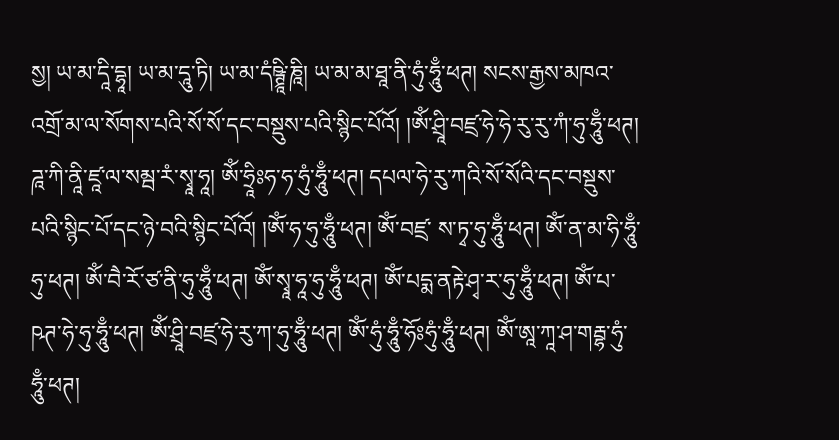སྱ། ཡ་མ་དཱི་དྷཱ། ཡ་མ་དཱུ་ཏི། ཡ་མ་དཾཥྚྲཱི་ཎཱི། ཡ་མ་མ་ཐཱ་ནི་ཧུཾ་ཧཱུྃ་ཕཊ། སངས་རྒྱས་མཁའ་འགྲོ་མ་ལ་སོགས་པའི་སོ་སོ་དང་བསྡུས་པའི་སྙིང་པོའོ། །ཨོཾ་ཤྲཱི་བཛྲ་ཧེ་ཧེ་རུ་རུ་ཀཾ་ཧུ་ཧཱུྃ་ཕཊ། ཌཱ་ཀི་ནཱི་ཛཱ་ལ་སམྦ་རཾ་སྭཱ་ཧཱ། ཨོཾ་ཧྲཱིཿཧ་ཧ་ཧུཾ་ཧཱུྃ་ཕཊ། དཔལ་ཧེ་རུ་ཀའི་སོ་སོའི་དང་བསྡུས་པའི་སྙིང་པོ་དང་ཉེ་བའི་སྙིང་པོའོ། །ཨོཾ་ཧ་ཧུ་ཧཱུྃ་ཕཊ། ཨོཾ་བཛྲ་ ས་ཏྭ་ཧུ་ཧཱུྃ་ཕཊ། ཨོཾ་ན་མ་ཧི་ཧཱུྃ་ཧུ་ཕཊ། ཨོཾ་བཻ་རོ་ཙ་ནི་ཧུ་ཧཱུྃ་ཕཊ། ཨོཾ་སྭཱ་ཧཱ་ཧུ་ཧཱུྃ་ཕཊ། ཨོཾ་པདྨ་ནརྟེ་ཤྭ་ར་ཧུ་ཧཱུྃ་ཕཊ། ཨོཾ་པ་ཥཊ་ཧེ་ཧུ་ཧཱུྃ་ཕཊ། ཨོཾ་ཤྲཱི་བཛྲ་ཧེ་རུ་ཀ་ཧུ་ཧཱུྃ་ཕཊ། ཨོཾ་ཧུཾ་ཧཱུྃ་ཧོཿཧུཾ་ཧཱུྃ་ཕཊ། ཨོཾ་ཨཱ་ཀཱ་ཤ་གརྦྷ་ཧུཾ་ཧཱུྃ་ཕཊ།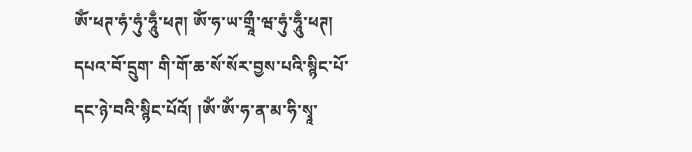ཨོཾ་ཕཊ་ཧཾ་ཧུཾ་ཧཱུྃ་ཕཊ། ཨོཾ་ཧ་ཡ་གྲཱྀ་ཝ་ཧུཾ་ཧཱུྃ་ཕཊ། དཔའ་བོ་དྲུག་ གི་གོ་ཆ་སོ་སོར་བྱས་པའི་སྙིང་པོ་དང་ཉེ་བའི་སྙིང་པོའོ། །ཨོཾ་ཨོཾ་ཧ་ན་མ་ཧི་སྭཱ་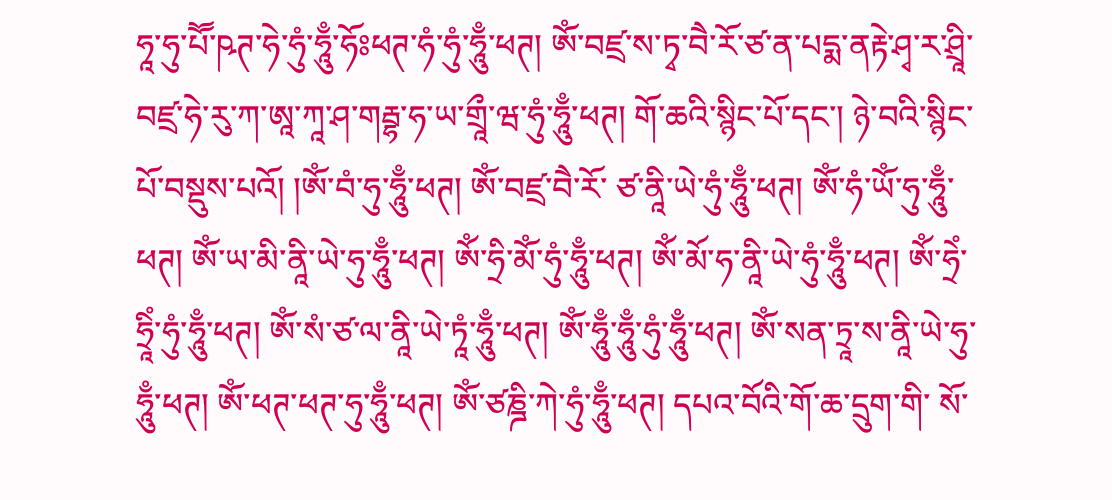ཧཱ་ཧུ་པཽ་ཥཊ་ཧེ་ཧུཾ་ཧཱུྃ་ཧོཿཕཊ་ཧཾ་ཧུཾ་ཧཱུྃ་ཕཊ། ཨོཾ་བཛྲ་ས་ཏྭ་བཻ་རོ་ཙ་ན་པདྨ་ནརྟེ་ཤྭ་ར་ཤྲཱི་བཛྲ་ཧེ་རུ་ཀ་ཨཱ་ཀཱ་ཤ་གརྦྷ་ཧ་ཡ་གྲཱྀ་ཝ་ཧུཾ་ཧཱུྃ་ཕཊ། གོ་ཆའི་སྙིང་པོ་དང་། ཉེ་བའི་སྙིང་པོ་བསྡུས་པའོ། །ཨོཾ་བཾ་ཧུ་ཧཱུྃ་ཕཊ། ཨོཾ་བཛྲ་བཻ་རོ་ ཙ་ནཱི་ཡེ་ཧུཾ་ཧཱུྃ་ཕཊ། ཨོཾ་ཧཾ་ཡོཾ་ཧུ་ཧཱུྃ་ཕཊ། ཨོཾ་ཡ་མི་ནཱི་ཡེ་ཧུ་ཧཱུྃ་ཕཊ། ཨོཾ་ཧྲི་མོཾ་ཧུཾ་ཧཱུྃ་ཕཊ། ཨོཾ་མོ་ཧ་ནཱི་ཡེ་ཧུཾ་ཧཱུྃ་ཕཊ། ཨོཾ་ཧྲེཾ་ཧྲཱིཾ་ཧུཾ་ཧཱུྃ་ཕཊ། ཨོཾ་སཾ་ཙ་ལ་ནཱི་ཡེ་ཏཱཾ་ཧཱུྃ་ཕཊ། ཨོཾ་ཧཱུྃ་ཧཱུྃ་ཧུཾ་ཧཱུྃ་ཕཊ། ཨོཾ་སན་ཏྲཱ་ས་ནཱི་ཡེ་ཧུ་ཧཱུྃ་ཕཊ། ཨོཾ་ཕཊ་ཕཊ་ཧུ་ཧཱུྃ་ཕཊ། ཨོཾ་ཙཎྜི་ཀེ་ཧུཾ་ཧཱུྃ་ཕཊ། དཔའ་བོའི་གོ་ཆ་དྲུག་གི་ སོ་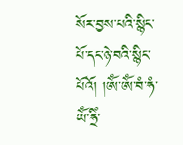སོར་བྱས་པའི་སྙིང་པོ་དང་ཉེ་བའི་སྙིང་པོའོ། །ཨོཾ་ཨོཾ་བཾ་ཧཾ་ཡོཾ་ཧྲིཾ་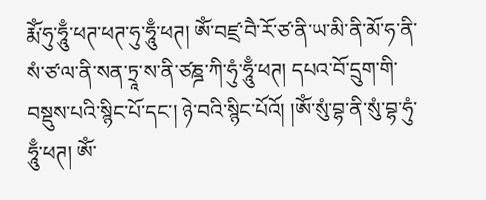རྨོཾ་ཧུ་ཧཱུྃ་ཕཊ་ཕཊ་ཧུ་ཧཱུྃ་ཕཊ། ཨོཾ་བཛྲ་བཻ་རོ་ཙ་ནི་ཡ་མི་ནི་མོ་ཧ་ནི་སཾ་ཙ་ལ་ནི་སན་ཏྲཱ་ས་ནི་ཙཎྜ་ཀི་ཧུཾ་ཧཱུྃ་ཕཊ། དཔའ་བོ་དྲུག་གི་བསྡུས་པའི་སྙིང་པོ་དང་། ཉེ་བའི་སྙིང་པོའོ། །ཨོཾ་སུཾ་བྷ་ནི་སུཾ་བྷ་ཧུཾ་ཧཱུྃ་ཕཊ། ཨོཾ་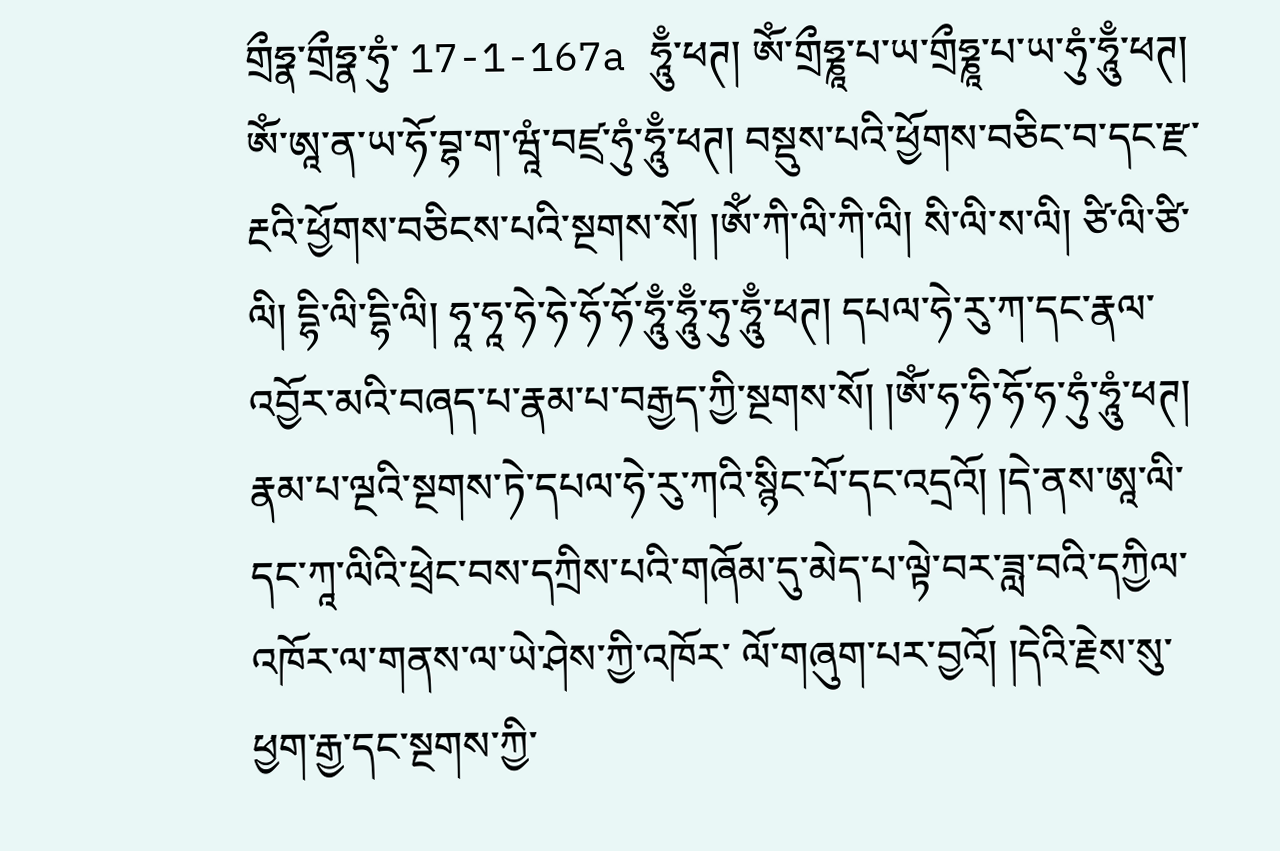གྲྀཧྣ་གྲྀཧྣ་ཧུཾ་ 17-1-167a ཧཱུྃ་ཕཊ། ཨོཾ་གྲྀཧྞཱ་པ་ཡ་གྲྀཧྞཱ་པ་ཡ་ཧུཾ་ཧཱུྃ་ཕཊ། ཨོཾ་ཨཱ་ན་ཡ་ཧོ་བྷ་ག་ཝཱཾ་བཛྲ་ཧུཾ་ཧཱུྃ་ཕཊ། བསྡུས་པའི་ཕྱོགས་བཅིང་བ་དང་རྫ་རྔའི་ཕྱོགས་བཅིངས་པའི་སྔགས་སོ། །ཨོཾ་ཀི་ལི་ཀི་ལི། སི་ལི་ས་ལི། ཙི་ལི་ཙི་ལི། དྷི་ལི་དྷི་ལི། ཧཱ་ཧཱ་ཧེ་ཧེ་ཧོ་ཧོ་ཧཱུྃ་ཧཱུྃ་ཧུ་ཧཱུྃ་ཕཊ། དཔལ་ཧེ་རུ་ཀ་དང་རྣལ་འབྱོར་མའི་བཞད་པ་རྣམ་པ་བརྒྱད་ཀྱི་སྔགས་སོ། །ཨོཾ་ཧ་ཧི་ཧོ་ཧ་ཧུཾ་ཧཱུཾ་ཕཊ། རྣམ་པ་ལྔའི་སྔགས་ཏེ་དཔལ་ཧེ་རུ་ཀའི་སྙིང་པོ་དང་འདྲའོ། །དེ་ནས་ཨཱ་ལི་དང་ཀཱ་ལིའི་ཕྲེང་བས་དཀྲིས་པའི་གཞོམ་དུ་མེད་པ་ལྟེ་བར་ཟླ་བའི་དཀྱིལ་འཁོར་ལ་གནས་ལ་ཡེ་ཤེས་ཀྱི་འཁོར་ ལོ་གཞུག་པར་བྱའོ། །དེའི་རྗེས་སུ་ཕྱག་རྒྱ་དང་སྔགས་ཀྱི་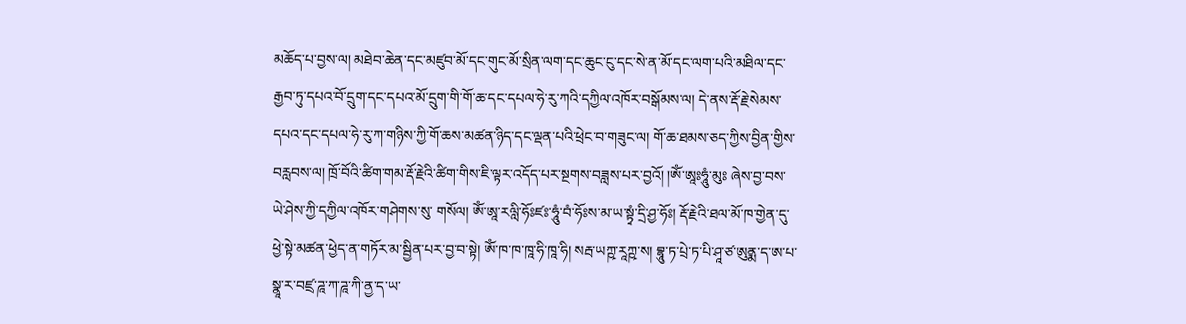མཆོད་པ་བྱས་ལ། མཐེབ་ཆེན་དང་མཛུབ་མོ་དང་གུང་མོ་སྲིན་ལག་དང་ཆུང་ངུ་དང་སེ་ན་མོ་དང་ལག་པའི་མཐིལ་དང་རྒྱབ་ཏུ་དཔའ་བོ་དྲུག་དང་དཔའ་མོ་དྲུག་གི་གོ་ཆ་དང་དཔལ་ཧེ་རུ་ཀའི་དཀྱིལ་འཁོར་བསྒོམས་ལ། དེ་ནས་རྡོ་རྗེ་སེམས་ དཔའ་དང་དཔལ་ཧེ་རུ་ཀ་གཉིས་ཀྱི་གོ་ཆས་མཚན་ཉིད་དང་ལྡན་པའི་ཕྲེང་བ་གཟུང་ལ། གོ་ཆ་ཐམས་ཅད་ཀྱིས་བྱིན་གྱིས་བརླབས་ལ། ཁྲོ་བོའི་ཚིག་གམ་རྡོ་རྗེའི་ཚིག་གིས་ཇི་ལྟར་འདོད་པར་སྔགས་བཟླས་པར་བྱའོ། །ཨོཾ་ཨཱཿཧཱུཾ་མུཿ ཞེས་བྱ་བས་ཡེ་ཤེས་ཀྱི་དཀྱིལ་འཁོར་གཤེགས་སུ་ གསོལ། ཨོཾ་ཨཱ་རལླི་ཧོཿཛཿ་ཧཱུཾ་བཾ་ཧོཿས་མ་ཡ་སྟྭཾ་དྲི་ཤྱ་ཧོཿ། རྡོ་རྗེའི་ཐལ་མོ་ཁ་གྱེན་དུ་ཕྱེ་སྟེ་མཚན་ཕྱེད་ན་གཏོར་མ་སྦྱིན་པར་བྱ་བ་སྟེ། ཨོཾ་ཁ་ཁ་ཁཱ་ཧི་ཁཱ་ཧི། སརྦ་ཡཀྵ་རཱཀྵ་ས། བྷཱུ་ཏ་པྲེ་ཏ་པི་ཤཱ་ཙ་ཨུནྨ་ད་ཨ་པ་སྣཱ་ར་བཛྲ་ཌཱ་ཀ་ཌཱ་ཀི་ནྱ་ད་ཡ་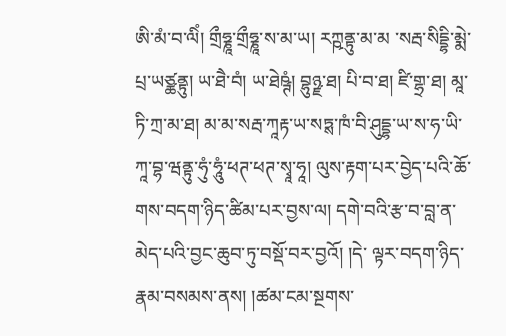ཨི་མཾ་བ་ལིཾ། གྲྀཧྞཱ་གྲྀཧྞཱ་ས་མ་ཡ། རཀྵནྟུ་མ་མ ་སརྦ་སིདྡྷི་མྨེ་པྲ་ཡཙྪནྟུ། ཡ་ཐཻ་བཾ། ཡ་ཐེཥྚཾ། བྷུཉྫ་ཐ། པི་བ་ཐ། ཛི་གྷྲ་ཐ། མཱ་ཏི་ཀྲ་མ་ཐ། མ་མ་སརྦ་ཀཱརྟ་ཡ་སཏྶ་ཁཾ་བི་ཤུདྡྷ་ཡ་ས་ཧ་ཡི་ཀཱ་བྷ་ཝནྟུ་ཧུཾ་ཧཱུཾ་ཕཊ་ཕཊ་སྭཱ་ཧཱ། ལུས་རྟག་པར་བྱེད་པའི་ཆོ་གས་བདག་ཉིད་ཚིམ་པར་བྱས་ལ། དགེ་བའི་རྩ་བ་བླ་ན་མེད་པའི་བྱང་ཆུབ་ཏུ་བསྡོ་བར་བྱའོ། །དེ་ ལྟར་བདག་ཉིད་རྣམ་བསམས་ནས། །ཚམ་ངམ་སྔགས་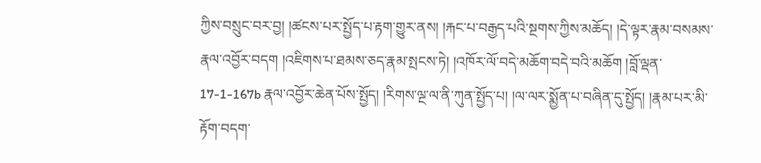ཀྱིས་བསྲུང་བར་བྱ། །ཚངས་པར་སྤྱོད་པ་རྟག་གྱུར་ནས། །རྐང་པ་བརྒྱད་པའི་སྔགས་ཀྱིས་མཆོད། །དེ་ལྟར་རྣམ་བསམས་རྣལ་འབྱོར་བདག །འཇིགས་པ་ཐམས་ཅད་རྣམ་སྤངས་ཏེ། །འཁོར་ལོ་བདེ་མཆོག་བདེ་བའི་མཆོག །བློ་ལྡན་ 17-1-167b རྣལ་འབྱོར་ཆེན་པོས་སྤྱོད། །རིགས་ལྔ་ལ་ནི་ཀུན་སྤྱོད་པ། །ལ་ལར་སྨྱོན་པ་བཞིན་དུ་སྤྱོད། །རྣམ་པར་མི་རྟོག་བདག་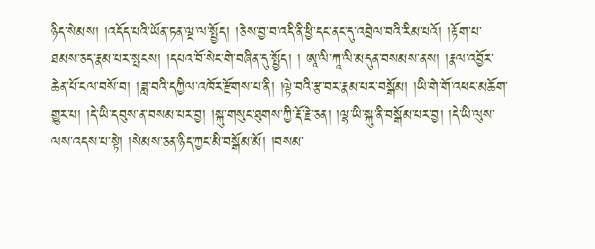ཉིད་སེམས། །འདོད་པའི་ཡོན་ཏན་ལྔ་ལ་སྤྱོད། །ཅེས་བྱ་བ་འདི་ནི་ཕྱི་དང་ནང་དུ་འབྲེལ་བའི་རིམ་པའོ། །རྟོག་པ་ཐམས་ཅད་རྣམ་པར་སྤངས། །དཔའ་བོ་སེང་གེ་བཞིན་དུ་སྤྱོད། ། ཨཱ་ལི་ཀཱ་ལི་མདུན་བསམས་ནས། །རྣལ་འབྱོར་ཆེན་པོ་ངལ་བསོ་བ། །ཟླ་བའི་དཀྱིལ་འཁོར་རྫོགས་པ་ནི། །ལྟེ་བའི་རྩ་བར་རྣམ་པར་བསྒོམ། །ཡི་གེ་གོ་འཕང་མཆོག་གྱུར་པ། །དེ་ཡི་དབུས་ན་བསམ་པར་བྱ། །སྐུ་གསུང་ཐུགས་ཀྱི་རྡོ་རྗེ་ཅན། །ལྷ་ཡི་སྐུ་ནི་བསྒོམ་པར་བྱ། །དེ་ཡི་ལུས་ ལས་འདས་པ་སྟེ། །སེམས་ཅན་ཉིད་ཀྱང་མི་བསྒོམ་མོ། །བསམ་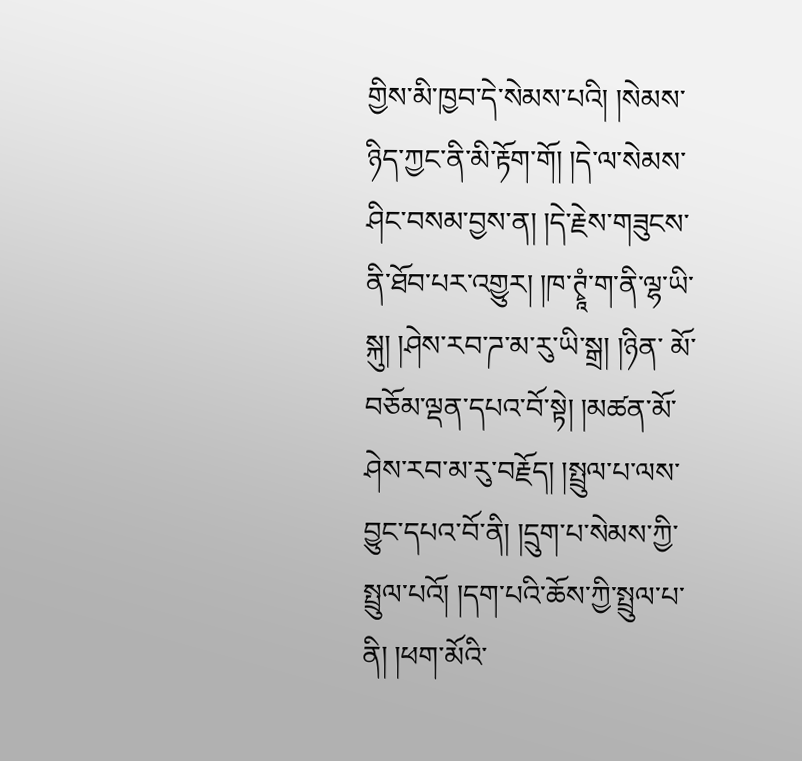གྱིས་མི་ཁྱབ་དེ་སེམས་པའི། །སེམས་ཉིད་ཀྱང་ནི་མི་རྟོག་གོ། །དེ་ལ་སེམས་ཤིང་བསམ་བྱས་ན། །དེ་རྗེས་གཟུངས་ནི་ཐོབ་པར་འགྱུར། །ཁ་ཊྭཱཾ་ག་ནི་ལྷ་ཡི་སྐུ། །ཤེས་རབ་ཌ་མ་རུ་ཡི་སྒྲ། །ཉིན་ མོ་བཅོམ་ལྡན་དཔའ་བོ་སྟེ། །མཚན་མོ་ཤེས་རབ་མ་རུ་བརྗོད། །སྤྲུལ་པ་ལས་བྱུང་དཔའ་བོ་ནི། །དྲུག་པ་སེམས་ཀྱི་སྤྲུལ་པའོ། །དག་པའི་ཆོས་ཀྱི་སྤྲུལ་པ་ནི། །ཕག་མོའི་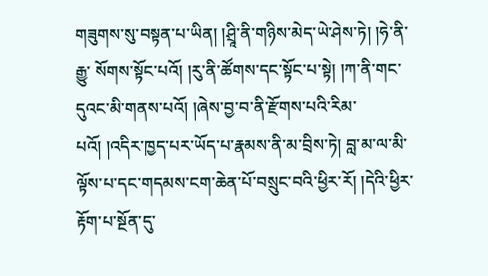གཟུགས་སུ་བསྟན་པ་ཡིན། །ཤྲཱི་ནི་གཉིས་མེད་ཡེ་ཤེས་ཏེ། །ཧེ་ནི་རྒྱུ་ སོགས་སྟོང་པའོ། །རུ་ནི་ཚོགས་དང་སྟོང་པ་སྟེ། །ཀ་ནི་གང་དུའང་མི་གནས་པའོ། །ཞེས་བྱ་བ་ནི་རྫོགས་པའི་རིམ་པའོ། །འདིར་ཁྱད་པར་ཡོད་པ་རྣམས་ནི་མ་བྲིས་ཏེ། བླ་མ་ལ་མི་ལྟོས་པ་དང་གདམས་ངག་ཆེན་པོ་བསྲུང་བའི་ཕྱིར་རོ། །དེའི་ཕྱིར་རྟོག་པ་སྔོན་དུ་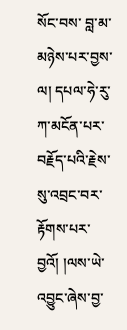སོང་བས་ བླ་མ་མཉེས་པར་བྱས་ལ། དཔལ་ཧེ་རུ་ཀ་མངོན་པར་བརྗོད་པའི་རྗེས་སུ་འབྲང་བར་རྟོགས་པར་བྱའོ། །ལས་ཡེ་འབྱུང་ཞེས་བྱ་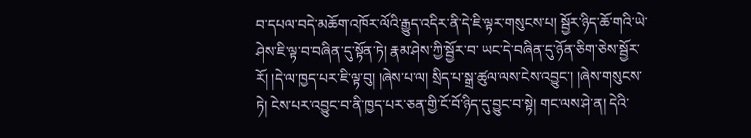བ་དཔལ་བདེ་མཆོག་འཁོར་ལོའི་རྒྱུད་འདིར་ནི་དེ་ཇི་ལྟར་གསུངས་པ། སྦྱོར་ཉིད་ཆོ་གའི་ཡེ་ཤེས་ཇི་ལྟ་བ་བཞིན་དུ་སྟོན་ཏེ། རྣམ་ཤེས་ཀྱི་སྦྱོར་བ་ ཡང་དེ་བཞིན་དུ་ཉོན་ཅིག་ཅེས་སྦྱོར་རོ། །དེ་ལ་ཁྱད་པར་ཇི་ལྟ་བུ། །ཞེས་པ་ལ། སྲིད་པ་སྒྲ་ཚུལ་ལས་ངེས་འབྱུང་། །ཞེས་གསུངས་ཏེ། ངེས་པར་འབྱུང་བ་ནི་ཁྱད་པར་ཅན་གྱི་ངོ་བོ་ཉིད་དུ་བྱུང་བ་སྟེ། གང་ལས་ཤེ་ན། དེའི་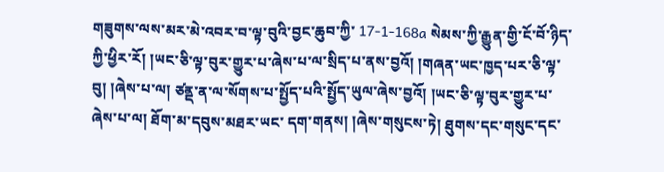གཟུགས་ལས་མར་མེ་འབར་བ་ལྟ་བུའི་བྱང་ཆུབ་ཀྱི་ 17-1-168a སེམས་ཀྱི་རྒྱུན་གྱི་ངོ་བོ་ཉིད་ཀྱི་ཕྱིར་རོ། །ཡང་ཅི་ལྟ་བུར་གྱུར་པ་ཞེས་པ་ལ་སྲིད་པ་ནས་བྱའོ། །གཞན་ཡང་ཁྱད་པར་ཅི་ལྟ་བུ། །ཞེས་པ་ལ། ཙནྡ་ན་ལ་སོགས་པ་སྤྱོད་པའི་སྤྱོད་ཡུལ་ཞེས་བྱའོ། །ཡང་ཅི་ལྟ་བུར་གྱུར་པ་ཞེས་པ་ལ། ཐོག་མ་དབུས་མཐར་ཡང་ དག་གནས། །ཞེས་གསུངས་ཏེ། ཐུགས་དང་གསུང་དང་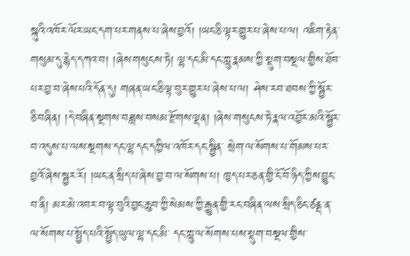སྐུའི་འཁོར་ལོར་ཡང་དག་པར་གནས་པ་ཞེས་བྱའོ། །ཡང་ཅི་ལྟར་གྱུར་པ་ཞེས་པ་ལ། འཇིག་རྟེན་གསུམ་དུ་རྙེད་དཀའ་བ། །ཞེས་གསུངས་ཏེ། ལྷ་དང་མི་དང་ཀླུ་རྣམས་ཀྱི་སྡུག་བསྔལ་གྱིས་ཐོབ་ པར་བྱ་བ་ཞེས་པའི་དོན་དུ། གཞན་ཡང་ཅི་ལྟ་བུར་གྱུར་པ་ཞེས་པ་ལ། ཤེས་རབ་ཐབས་ཀྱི་སྦྱོར་ཅི་བཞིན། །དེ་བཞིན་སྔགས་བཟླས་བསམ་རྫོགས་ལྡན། །ཞེས་གསུངས་ཏེ་རྣལ་འབྱོར་མའི་སྦྱོར་བ་འདུས་པ་ལས་སྔགས་དང་ལྷ་དང་དཀྱིལ་འཁོར་དང་སྦྱིན་ སྲེག་ལ་སོགས་པ་གོམས་པར་བྱའོ་ཞེས་སྦྱར་རོ། །ཡང་ན་སྲིད་པ་ཞེས་བྱ་བ་ལ་སོགས་པ། ཁྱད་པར་ཅན་གྱི་ངོ་བོ་ཉིད་ཀྱིས་བྱུང་བ་ནི། མར་མེ་འབར་བ་ལྟ་བུའི་བྱང་ཆུབ་ཀྱི་སེམས་ཀྱི་རྒྱུན་གྱི་རང་བཞིན་ལས་སྲིད་ཅིང་ཙནྡ་ན་ལ་སོགས་པ་སྤྱོད་པའི་སྤྱོད་ཡུལ་ལྷ་དང་མི་ དང་ཀླུ་ལ་སོགས་པས་སྡུག་བསྔལ་གྱིས་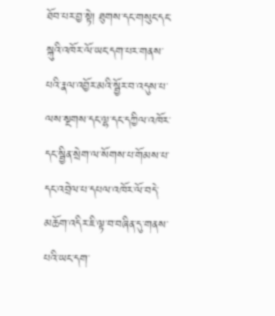ཐོབ་པར་བྱ་སྟེ། ཐུགས་དང་གསུང་དང་སྐུའི་འཁོར་ལོ་ཡང་དག་པར་གནས་པའི་རྣལ་འབྱོར་མའི་སྦྱོར་བ་འདུས་པ་ལས་སྔགས་དང་ལྷ་དང་དཀྱིལ་འཁོར་དང་སྦྱིན་སྲེག་ལ་སོགས་པ་གོམས་པ་དང་འབྲེལ་པ་དཔལ་འཁོར་ལོ་བདེ་ མཆོག་འདིར་ཇི་ལྟ་བ་བཞིན་དུ་གནས་པའི་ཡང་དག་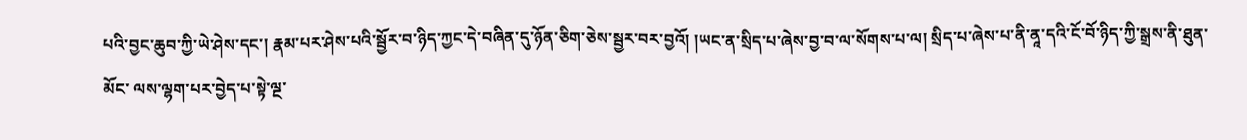པའི་བྱང་ཆུབ་ཀྱི་ཡེ་ཤེས་དང་། རྣམ་པར་ཤེས་པའི་སྦྱོར་བ་ཉིད་ཀྱང་དེ་བཞིན་དུ་ཉོན་ཅིག་ཅེས་སྦྱར་བར་བྱའོ། །ཡང་ན་སྲིད་པ་ཞེས་བྱ་བ་ལ་སོགས་པ་ལ། སྲིད་པ་ཞེས་པ་ནི་ནཱ་དའི་ངོ་བོ་ཉིད་ཀྱི་སྒྲས་ནི་ཐུན་མོང་ ལས་ལྷག་པར་བྱེད་པ་སྟེ་ལྔ་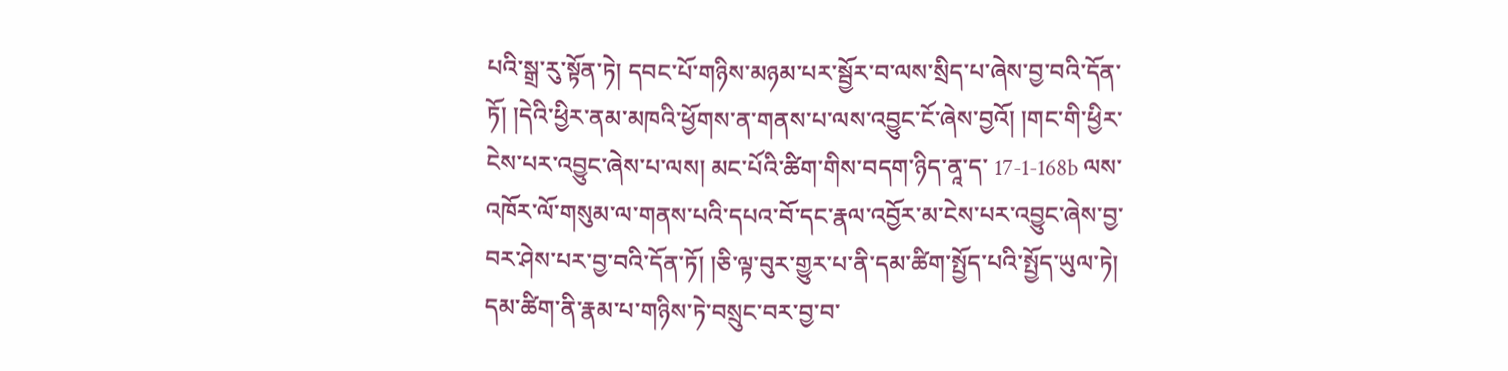པའི་སྒྲ་རུ་སྟོན་ཏེ། དབང་པོ་གཉིས་མཉམ་པར་སྦྱོར་བ་ལས་སྲིད་པ་ཞེས་བྱ་བའི་དོན་ཏོ། །དེའི་ཕྱིར་ནམ་མཁའི་ཕྱོགས་ན་གནས་པ་ལས་འབྱུང་ངོ་ཞེས་བྱའོ། །གང་གི་ཕྱིར་ངེས་པར་འབྱུང་ཞེས་པ་ལས། མང་པོའི་ཚིག་གིས་བདག་ཉིད་ནཱ་ད་ 17-1-168b ལས་འཁོར་ལོ་གསུམ་ལ་གནས་པའི་དཔའ་བོ་དང་རྣལ་འབྱོར་མ་ངེས་པར་འབྱུང་ཞེས་བྱ་བར་ཤེས་པར་བྱ་བའི་དོན་ཏོ། །ཅི་ལྟ་བུར་གྱུར་པ་ནི་དམ་ཚིག་སྤྱོད་པའི་སྤྱོད་ཡུལ་ཏེ། དམ་ཚིག་ནི་རྣམ་པ་གཉིས་ཏེ་བསྲུང་བར་བྱ་བ་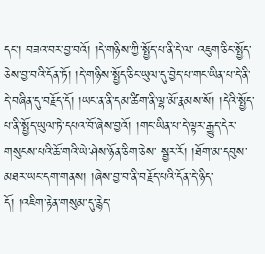དང་། བཟའ་བར་བྱ་བའོ། །དེ་གཉིས་ཀྱི་སྤྱོད་པ་ནི་དེ་ལ་ འཇུག་ཅིང་སྤྱོད་ཅེས་བྱ་བའི་དོན་ཏོ། །དེ་གཉིས་སྤྱོད་ཅིང་ཡུལ་དུ་བྱེད་པ་གང་ཡིན་པ་དེ་ནི་དེ་བཞིན་དུ་བརྗོད་དོ། །ཡང་ན་ནི་དམ་ཚིག་ནི་ལྷ་མོ་རྣམས་སོ། །དེའི་སྤྱོད་པ་ནི་སྤྱོད་ཡུལ་ཏེ་དཔའ་བོ་ཞེས་བྱའོ། །གང་ཡིན་པ་དེ་ལྟར་རྒྱུད་དེར་གསུངས་པའི་ཆོ་གའི་ཡེ་ཤེས་ཉོན་ཅིག་ཅེས་ སྦྱར་རོ། །ཐོག་མ་དབུས་མཐར་ཡང་དག་གནས། །ཞེས་བྱ་བ་ནི་བརྗོད་པའི་དོན་དེ་ཉིད་དོ། །འཇིག་རྟེན་གསུམ་དུ་རྙེད་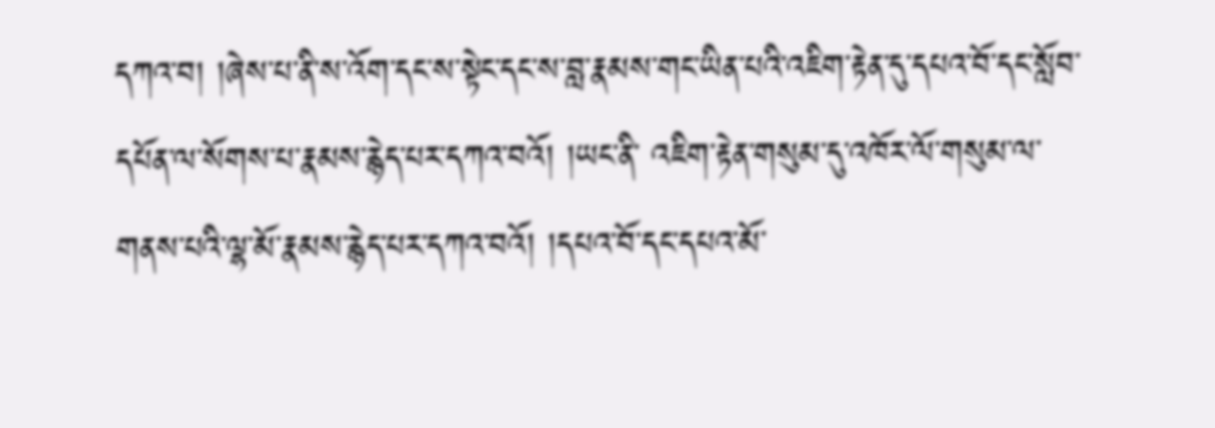དཀའ་བ། །ཞེས་པ་ནི་ས་འོག་དང་ས་སྟེང་དང་ས་བླ་རྣམས་གང་ཡིན་པའི་འཇིག་རྟེན་དུ་དཔའ་བོ་དང་སློབ་དཔོན་ལ་སོགས་པ་རྣམས་རྙེད་པར་དཀའ་བའོ། །ཡང་ནི་ འཇིག་རྟེན་གསུམ་དུ་འཁོར་ལོ་གསུམ་ལ་གནས་པའི་ལྷ་མོ་རྣམས་རྙེད་པར་དཀའ་བའོ། །དཔའ་བོ་དང་དཔའ་མོ་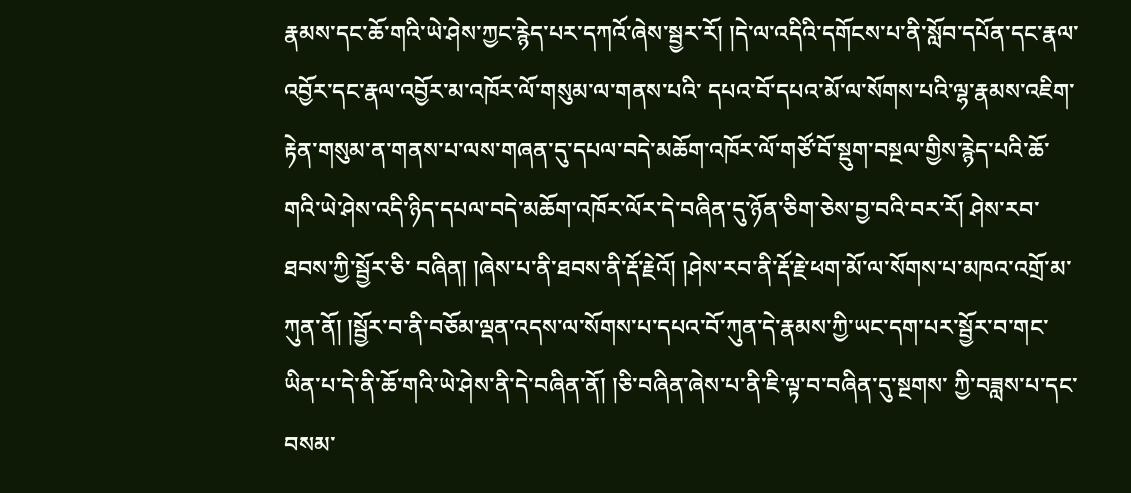རྣམས་དང་ཆོ་གའི་ཡེ་ཤེས་ཀྱང་རྙེད་པར་དཀའོ་ཞེས་སྦྱར་རོ། །དེ་ལ་འདིའི་དགོངས་པ་ནི་སློབ་དཔོན་དང་རྣལ་འབྱོར་དང་རྣལ་འབྱོར་མ་འཁོར་ལོ་གསུམ་ལ་གནས་པའི་ དཔའ་བོ་དཔའ་མོ་ལ་སོགས་པའི་ལྷ་རྣམས་འཇིག་རྟེན་གསུམ་ན་གནས་པ་ལས་གཞན་དུ་དཔལ་བདེ་མཆོག་འཁོར་ལོ་གཙོ་བོ་སྡུག་བསྔལ་གྱིས་རྙེད་པའི་ཆོ་གའི་ཡེ་ཤེས་འདི་ཉིད་དཔལ་བདེ་མཆོག་འཁོར་ལོར་དེ་བཞིན་དུ་ཉོན་ཅིག་ཅེས་བྱ་བའི་བར་རོ། ཤེས་རབ་ཐབས་ཀྱི་སྦྱོར་ཅི་ བཞིན། །ཞེས་པ་ནི་ཐབས་ནི་རྡོ་རྗེའོ། །ཤེས་རབ་ནི་རྡོ་རྗེ་ཕག་མོ་ལ་སོགས་པ་མཁའ་འགྲོ་མ་ཀུན་ནོ། །སྦྱོར་བ་ནི་བཅོམ་ལྡན་འདས་ལ་སོགས་པ་དཔའ་བོ་ཀུན་དེ་རྣམས་ཀྱི་ཡང་དག་པར་སྦྱོར་བ་གང་ཡིན་པ་དེ་ནི་ཆོ་གའི་ཡེ་ཤེས་ནི་དེ་བཞིན་ནོ། །ཅི་བཞིན་ཞེས་པ་ནི་ཇི་ལྟ་བ་བཞིན་དུ་སྔགས་ ཀྱི་བཟླས་པ་དང་བསམ་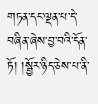གཏན་དང་ལྡན་པ་དེ་བཞིན་ཞེས་བྱ་བའི་དོན་ཏོ། །སྦྱོར་ཉིད་ཅེས་པ་ནི་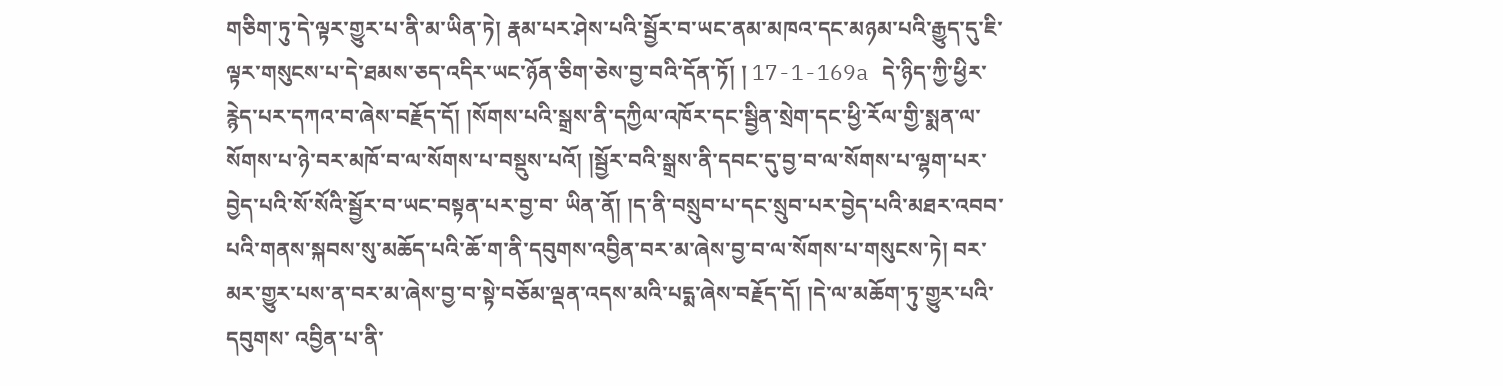གཅིག་ཏུ་དེ་ལྟར་གྱུར་པ་ནི་མ་ཡིན་ཏེ། རྣམ་པར་ཤེས་པའི་སྦྱོར་བ་ཡང་ནམ་མཁའ་དང་མཉམ་པའི་རྒྱུད་དུ་ཇི་ལྟར་གསུངས་པ་དེ་ཐམས་ཅད་འདིར་ཡང་ཉོན་ཅིག་ཅེས་བྱ་བའི་དོན་ཏོ། ། 17-1-169a དེ་ཉིད་ཀྱི་ཕྱིར་རྙེད་པར་དཀའ་བ་ཞེས་བརྗོད་དོ། །སོགས་པའི་སྒྲས་ནི་དཀྱིལ་འཁོར་དང་སྦྱིན་སྲེག་དང་ཕྱི་རོལ་གྱི་སྨན་ལ་སོགས་པ་ཉེ་བར་མཁོ་བ་ལ་སོགས་པ་བསྡུས་པའོ། །སྦྱོར་བའི་སྒྲས་ནི་དབང་དུ་བྱ་བ་ལ་སོགས་པ་ལྷག་པར་བྱེད་པའི་སོ་སོའི་སྦྱོར་བ་ཡང་བསྟན་པར་བྱ་བ་ ཡིན་ནོ། །ད་ནི་བསྲུབ་པ་དང་སྲུབ་པར་བྱེད་པའི་མཐར་འབབ་པའི་གནས་སྐབས་སུ་མཆོད་པའི་ཆོ་ག་ནི་དབུགས་འབྱིན་བར་མ་ཞེས་བྱ་བ་ལ་སོགས་པ་གསུངས་ཏེ། བར་མར་གྱུར་པས་ན་བར་མ་ཞེས་བྱ་བ་སྟེ་བཅོམ་ལྡན་འདས་མའི་པདྨ་ཞེས་བརྗོད་དོ། །དེ་ལ་མཆོག་ཏུ་གྱུར་པའི་དབུགས་ འབྱིན་པ་ནི་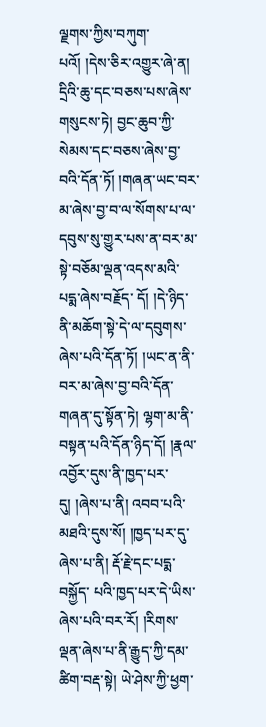ལྗགས་ཀྱིས་བཀུག་པའོ། །དེས་ཅིར་འགྱུར་ཞེ་ན། དྲིའི་ཆུ་དང་བཅས་པས་ཞེས་གསུངས་ཏེ། བྱང་ཆུབ་ཀྱི་སེམས་དང་བཅས་ཞེས་བྱ་བའི་དོན་ཏོ། །གཞན་ཡང་བར་མ་ཞེས་བྱ་བ་ལ་སོགས་པ་ལ་དབུས་སུ་གྱུར་པས་ན་བར་མ་སྟེ་བཅོམ་ལྡན་འདས་མའི་པདྨ་ཞེས་བརྗོད་ དོ། །དེ་ཉིད་ནི་མཆོག་སྟེ་དེ་ལ་དབུགས་ཞེས་པའི་དོན་ཏོ། །ཡང་ན་ནི་བར་མ་ཞེས་བྱ་བའི་དོན་གཞན་དུ་སྟོན་ཏེ། ལྷག་མ་ནི་བསྟན་པའི་དོན་ཉིད་དོ། །རྣལ་འབྱོར་དུས་ནི་ཁྱད་པར་དུ། །ཞེས་པ་ནི། འབབ་པའི་མཐའི་དུས་སོ། །ཁྱད་པར་དུ་ཞེས་པ་ནི། རྡོ་རྗེ་དང་པདྨ་བསྐྱོད་ པའི་ཁྱད་པར་དེ་ཡིས་ཞེས་པའི་བར་རོ། །རིགས་ལྡན་ཞེས་པ་ནི་རྒྱུད་ཀྱི་དམ་ཚིག་བརྡ་སྟེ། ཡེ་ཤེས་ཀྱི་ཕྱག་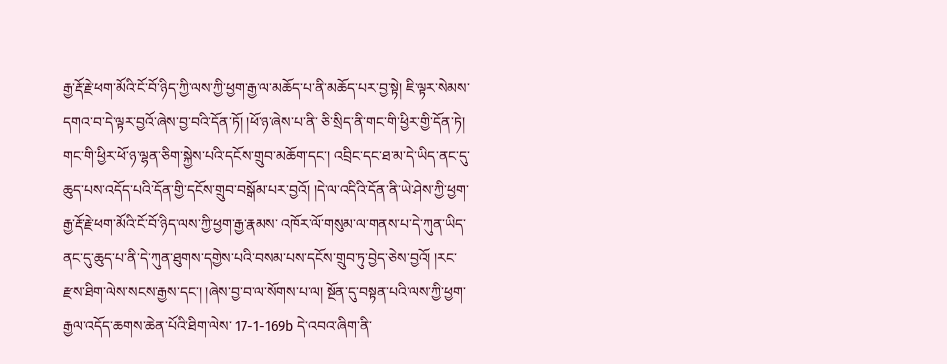རྒྱ་རྡོ་རྗེ་ཕག་མོའི་ངོ་བོ་ཉིད་ཀྱི་ལས་ཀྱི་ཕྱག་རྒྱ་ལ་མཆོད་པ་ནི་མཆོད་པར་བྱ་སྟེ། ཇི་ལྟར་སེམས་དགའ་བ་དེ་ལྟར་བྱའོ་ཞེས་བྱ་བའི་དོན་ཏོ། །ཕོ་ཉ་ཞེས་པ་ནི་ ཅི་སྲིད་ནི་གང་གི་ཕྱིར་གྱི་དོན་ཏེ། གང་གི་ཕྱིར་ཕོ་ཉ་ལྷན་ཅིག་སྐྱེས་པའི་དངོས་གྲུབ་མཆོག་དང་། འབྲིང་དང་ཐ་མ་དེ་ཡིད་ནང་དུ་ཆུད་པས་འདོད་པའི་དོན་གྱི་དངོས་གྲུབ་བསྒོམ་པར་བྱའོ། །དེ་ལ་འདིའི་དོན་ནི་ཡེ་ཤེས་ཀྱི་ཕྱག་རྒྱ་རྡོ་རྗེ་ཕག་མོའི་ངོ་བོ་ཉིད་ལས་ཀྱི་ཕྱག་རྒྱ་རྣམས་ འཁོར་ལོ་གསུམ་ལ་གནས་པ་དེ་ཀུན་ཡིད་ནང་དུ་ཆུད་པ་ནི་དེ་ཀུན་ཐུགས་དགྱེས་པའི་བསམ་པས་དངོས་གྲུབ་ཏུ་བྱེད་ཅེས་བྱའོ། །རང་རྫས་ཐིག་ལེས་སངས་རྒྱས་དང་། །ཞེས་བྱ་བ་ལ་སོགས་པ་ལ། སྔོན་དུ་བསྟན་པའི་ལས་ཀྱི་ཕྱག་རྒྱལ་འདོད་ཆགས་ཆེན་པོའི་ཐིག་ལེས་ 17-1-169b དེ་འབའ་ཞིག་ནི་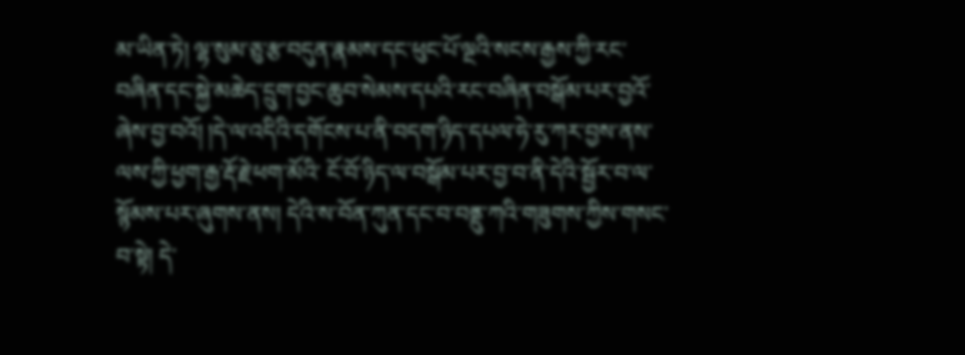མ་ཡིན་ཏེ། ལྷ་སུམ་ཅུ་རྩ་བདུན་རྣམས་དང་ཕུང་པོ་ལྔའི་སངས་རྒྱས་ཀྱི་རང་བཞིན་དང་སྐྱེ་མཆེད་དྲུག་བྱང་ཆུབ་སེམས་དཔའི་རང་བཞིན་བསྒོམ་པར་བྱའོ་ཞེས་བྱ་བའོ། །དེ་ལ་འདིའི་དགོངས་པ་ནི་བདག་ཉིད་དཔལ་ཧེ་རུ་ཀར་བྱས་ནས་ལས་ཀྱི་ཕྱག་རྒྱ་རྡོ་རྗེ་ཕག་མོའི་ ངོ་བོ་ཉིད་ལ་བསྒོམ་པར་བྱ་བ་ནི་དེའི་སྦྱོར་བ་ལ་སྙོམས་པར་ཞུགས་ནས། དེའི་ས་བོན་ཀུན་དང་བ་བནྡུ་ཀའི་གཟུགས་ཀྱིས་གསང་བ་སྟེ། དེ་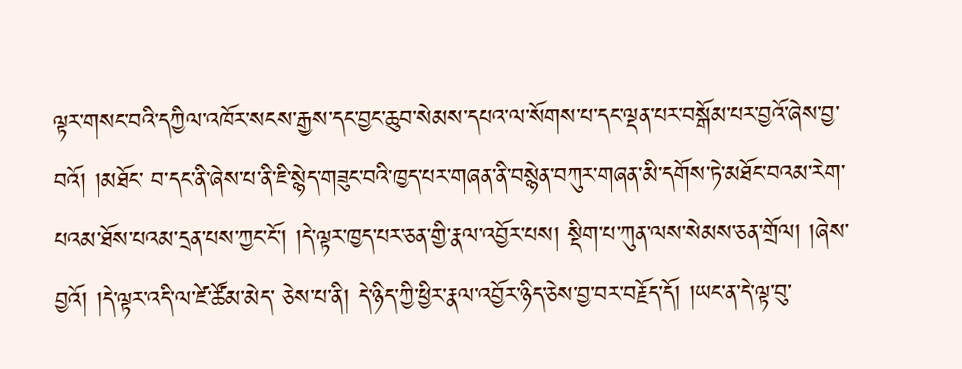ལྟར་གསང་བའི་དཀྱིལ་འཁོར་སངས་རྒྱས་དང་བྱང་ཆུབ་སེམས་དཔའ་ལ་སོགས་པ་དང་ལྡན་པར་བསྒོམ་པར་བྱའོ་ཞེས་བྱ་བའོ། །མཐོང་ བ་དང་ནི་ཞེས་པ་ནི་ཇི་སྙེད་གཟུང་བའི་ཁྱད་པར་གཞན་ནི་བསྙེན་བཀུར་གཞན་མི་དགོས་ཏེ་མཐོང་བའམ་རེག་པའམ་ཐོས་པའམ་དྲན་པས་ཀྱང་ངོ་། །དེ་ལྟར་ཁྱད་པར་ཅན་གྱི་རྣལ་འབྱོར་པས། སྡིག་པ་ཀུན་ལས་སེམས་ཅན་གྲོལ། །ཞེས་བྱའོ། །དེ་ལྟར་འདི་ལ་ཛེ་ཚོམ་མེད་ ཅེས་པ་ནི། དེ་ཉིད་ཀྱི་ཕྱིར་རྣལ་འབྱོར་ཉིད་ཅེས་བྱ་བར་བརྗོད་དོ། །ཡང་ན་དེ་ལྟ་བུ་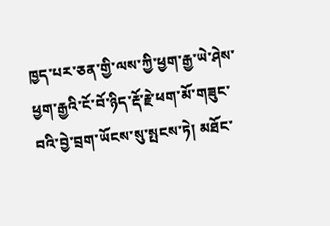ཁྱད་པར་ཅན་གྱི་ལས་ཀྱི་ཕྱག་རྒྱ་ཡེ་ཤེས་ཕྱག་རྒྱའི་ངོ་བོ་ཉིད་རྡོ་རྗེ་ཕག་མོ་གཟུང་བའི་བྱེ་བྲག་ཡོངས་སུ་སྤངས་ཏེ། མཐོང་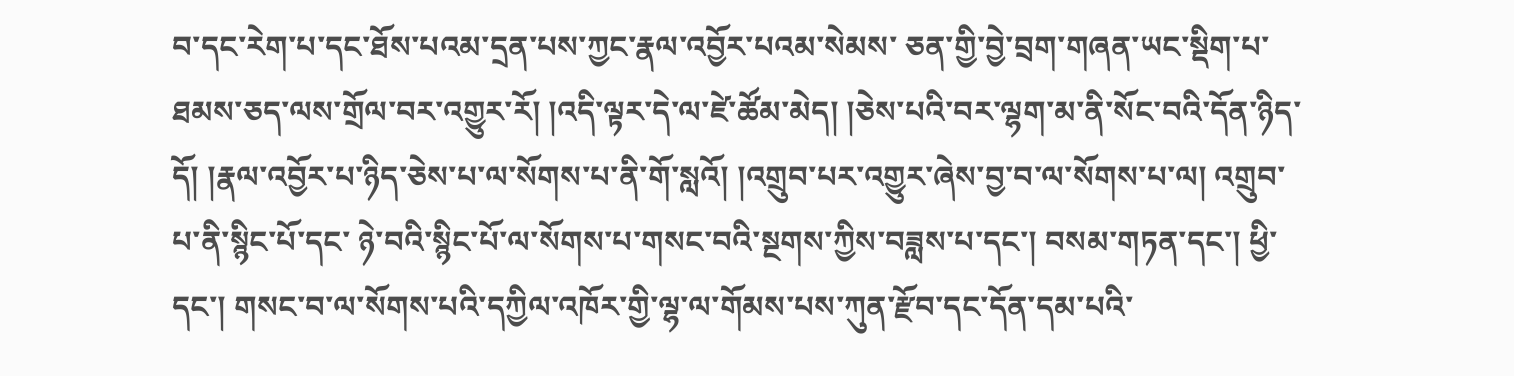བ་དང་རེག་པ་དང་ཐོས་པའམ་དྲན་པས་ཀྱང་རྣལ་འབྱོར་པའམ་སེམས་ ཅན་གྱི་བྱེ་བྲག་གཞན་ཡང་སྡིག་པ་ཐམས་ཅད་ལས་གྲོལ་བར་འགྱུར་རོ། །འདི་ལྟར་དེ་ལ་ཛེ་ཚོམ་མེད། །ཅེས་པའི་བར་ལྷག་མ་ནི་སོང་བའི་དོན་ཉིད་དོ། །རྣལ་འབྱོར་པ་ཉིད་ཅེས་པ་ལ་སོགས་པ་ནི་གོ་སླའོ། །འགྲུབ་པར་འགྱུར་ཞེས་བྱ་བ་ལ་སོགས་པ་ལ། འགྲུབ་པ་ནི་སྙིང་པོ་དང་ ཉེ་བའི་སྙིང་པོ་ལ་སོགས་པ་གསང་བའི་སྔགས་ཀྱིས་བཟླས་པ་དང་། བསམ་གཏན་དང་། ཕྱི་དང་། གསང་བ་ལ་སོགས་པའི་དཀྱིལ་འཁོར་གྱི་ལྷ་ལ་གོམས་པས་ཀུན་རྫོབ་དང་དོན་དམ་པའི་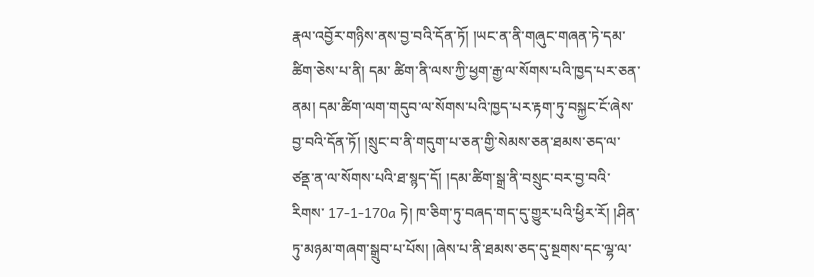རྣལ་འབྱོར་གཉིས་ནས་བྱ་བའི་དོན་ཏོ། །ཡང་ན་ནི་གཞུང་གཞན་ཏེ་དམ་ཚིག་ཅེས་པ་ནི། དམ་ ཚིག་ནི་ལས་ཀྱི་ཕྱག་རྒྱ་ལ་སོགས་པའི་ཁྱད་པར་ཅན་ནམ། དམ་ཚིག་ལག་གདུབ་ལ་སོགས་པའི་ཁྱད་པར་རྟག་ཏུ་བསྐྱང་ངོ་ཞེས་བྱ་བའི་དོན་ཏོ། །སྲུང་བ་ནི་གདུག་པ་ཅན་གྱི་སེམས་ཅན་ཐམས་ཅད་ལ་ཙནྡ་ན་ལ་སོགས་པའི་ཐ་སྙད་དོ། །དམ་ཚིག་སྒྲ་ནི་བསྲུང་བར་བྱ་བའི་རིགས་ 17-1-170a ཏེ། ཁ་ཅིག་ཏུ་བཞད་གད་དུ་གྱུར་པའི་ཕྱིར་རོ། །ཤིན་ཏུ་མཉམ་གཞག་སྒྲུབ་པ་པོས། །ཞེས་པ་ནི་ཐམས་ཅད་དུ་སྔགས་དང་ལྷ་ལ་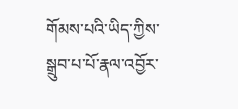གོམས་པའི་ཡིད་ཀྱིས་སྒྲུབ་པ་པོ་རྣལ་འབྱོར་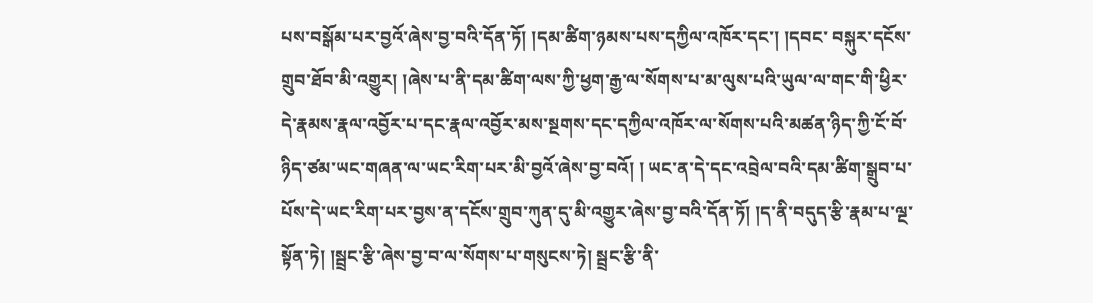པས་བསྒོམ་པར་བྱའོ་ཞེས་བྱ་བའི་དོན་ཏོ། །དམ་ཚིག་ཉམས་པས་དཀྱིལ་འཁོར་དང་། །དབང་ བསྐུར་དངོས་གྲུབ་ཐོབ་མི་འགྱུར། །ཞེས་པ་ནི་དམ་ཚིག་ལས་ཀྱི་ཕྱག་རྒྱ་ལ་སོགས་པ་མ་ལུས་པའི་ཡུལ་ལ་གང་གི་ཕྱིར་དེ་རྣམས་རྣལ་འབྱོར་པ་དང་རྣལ་འབྱོར་མས་སྔགས་དང་དཀྱིལ་འཁོར་ལ་སོགས་པའི་མཚན་ཉིད་ཀྱི་ངོ་བོ་ཉིད་ཙམ་ཡང་གཞན་ལ་ཡང་རིག་པར་མི་བྱའོ་ཞེས་བྱ་བའོ། ། ཡང་ན་དེ་དང་འབྲེལ་བའི་དམ་ཚིག་སྒྲུབ་པ་པོས་དེ་ཡང་རིག་པར་བྱས་ན་དངོས་གྲུབ་ཀུན་དུ་མི་འགྱུར་ཞེས་བྱ་བའི་དོན་ཏོ། །ད་ནི་བདུད་རྩི་རྣམ་པ་ལྔ་སྟོན་ཏེ། །སྦྲང་རྩི་ཞེས་བྱ་བ་ལ་སོགས་པ་གསུངས་ཏེ། སྦྲང་རྩི་ནི་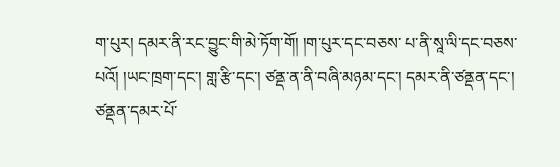ག་པུར། དམར་ནི་རང་བྱུང་གི་མེ་ཏོག་གོ། །ག་པུར་དང་བཅས་ པ་ནི་སཱ་ལི་དང་བཅས་པའོ། །ཡང་ཁྲག་དང་། གླ་རྩི་དང་། ཙནྡ་ན་ནི་བཞི་མཉམ་དང་། དམར་ནི་ཙནྡན་དང་། ཙནྡན་དམར་པོ་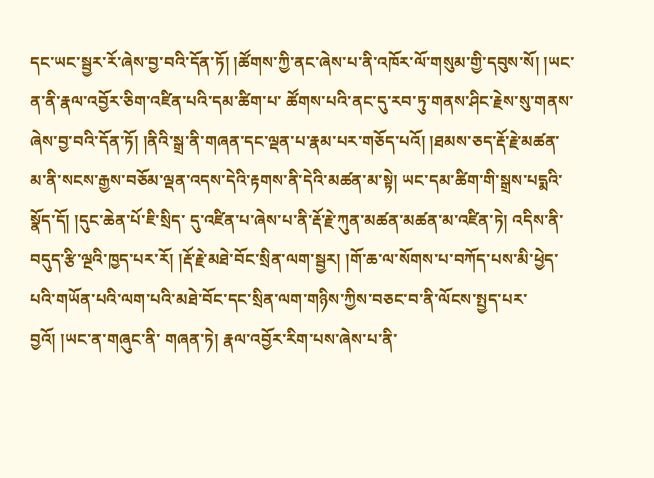དང་ཡང་སྦྱར་རོ་ཞེས་བྱ་བའི་དོན་ཏོ། །ཚོགས་ཀྱི་ནང་ཞེས་པ་ནི་འཁོར་ལོ་གསུམ་གྱི་དབུས་སོ། །ཡང་ན་ནི་རྣལ་འབྱོར་ཅིག་འཛིན་པའི་དམ་ཚིག་པ་ ཚོགས་པའི་ནང་དུ་རབ་ཏུ་གནས་ཤིང་རྗེས་སུ་གནས་ཞེས་བྱ་བའི་དོན་ཏོ། །ནིའི་སྒྲ་ནི་གཞན་དང་ལྡན་པ་རྣམ་པར་གཅོད་པའོ། །ཐམས་ཅད་རྡོ་རྗེ་མཚན་མ་ནི་སངས་རྒྱས་བཅོམ་ལྡན་འདས་དེའི་རྟགས་ནི་དེའི་མཚན་མ་སྟེ། ཡང་དམ་ཚིག་གི་སྒྲས་པདྨའི་སྣོད་དོ། །དུང་ཆེན་པོ་ཇི་སྲིད་ དུ་འཛིན་པ་ཞེས་པ་ནི་རྡོ་རྗེ་ཀུན་མཚན་མཚན་མ་འཛིན་ཏེ། འདིས་ནི་བདུད་རྩི་ལྔའི་ཁྱད་པར་རོ། །རྡོ་རྗེ་མཐེ་བོང་སྲིན་ལག་སྦྱར། །གོ་ཆ་ལ་སོགས་པ་བཀོད་པས་མི་ཕྱེད་པའི་གཡོན་པའི་ལག་པའི་མཐེ་བོང་དང་སྲིན་ལག་གཉིས་ཀྱིས་བཅང་བ་ནི་ལོངས་སྤྱད་པར་བྱའོ། །ཡང་ན་གཞུང་ནི་ གཞན་ཏེ། རྣལ་འབྱོར་རིག་པས་ཞེས་པ་ནི་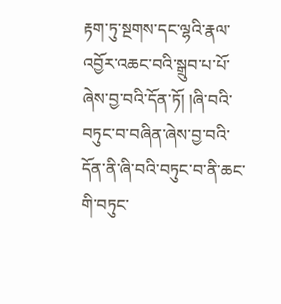རྟག་ཏུ་སྔགས་དང་ལྷའི་རྣལ་འབྱོར་འཆང་བའི་སྒྲུབ་པ་པོ་ཞེས་བྱ་བའི་དོན་ཏོ། །ཞི་བའི་བཏུང་བ་བཞིན་ཞེས་བྱ་བའི་དོན་ནི་ཞི་བའི་བཏུང་བ་ནི་ཆང་གི་བཏུང་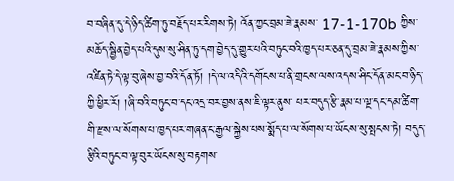བ་བཞིན་དུ་དེ་ཉིད་ཚིག་ཏུ་བརྗོད་པར་རིགས་ཏེ། འོན་ཀྱང་བྲམ་ཟེ་རྣམས་ 17-1-170b ཀྱིས་མཆོད་སྦྱིན་བྱེད་པའི་དུས་སུ་ཤིན་ཏུ་དག་བྱེད་དུ་གྱུར་པའི་བཏུང་བའི་ཁྱད་པར་ཅན་དུ་བྲམ་ཟེ་རྣམས་ཀྱིས་འཛིན་ཏེ་དེ་ལྟ་བུ་ཞེས་བྱ་བའི་དོན་ཏོ། །དེ་ལ་འདིའི་དགོངས་པ་ནི་གྲངས་ལས་འདས་ཤིང་དོན་མང་བ་ཉིད་ཀྱི་ཕྱིར་རོ། །ཞི་བའི་བཏུང་བ་དང་འདྲ་བར་བྱས་ནས་ཇི་ལྟར་ནུས་ པར་བདུད་རྩི་རྣམ་པ་ལྔ་དང་དམ་ཚིག་གི་རྫས་ལ་སོགས་པ་ཁྱད་པར་གཞན་ང་རྒྱལ་སྐྱེས་པས་སྨོད་པ་ལ་སོགས་པ་ཡོངས་སུ་སྤངས་ཏེ། བདུད་རྩིའི་བཏུང་བ་ལྟ་བུར་ཡོངས་སུ་བརྟགས་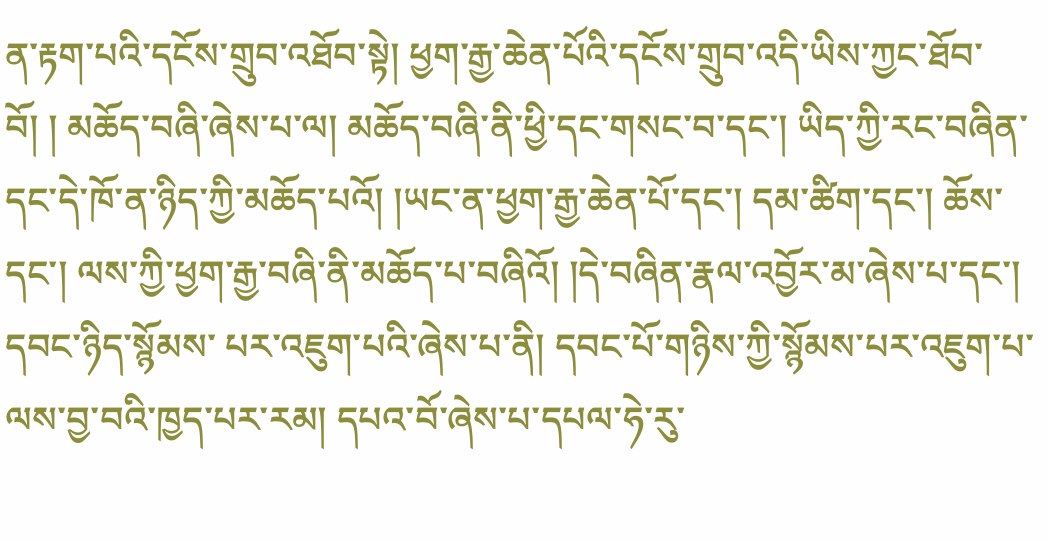ན་རྟག་པའི་དངོས་གྲུབ་འཐོབ་སྟེ། ཕྱག་རྒྱ་ཆེན་པོའི་དངོས་གྲུབ་འདི་ཡིས་ཀྱང་ཐོབ་བོ། ། མཆོད་བཞི་ཞེས་པ་ལ། མཆོད་བཞི་ནི་ཕྱི་དང་གསང་བ་དང་། ཡིད་ཀྱི་རང་བཞིན་དང་དེ་ཁོ་ན་ཉིད་ཀྱི་མཆོད་པའོ། །ཡང་ན་ཕྱག་རྒྱ་ཆེན་པོ་དང་། དམ་ཚིག་དང་། ཆོས་དང་། ལས་ཀྱི་ཕྱག་རྒྱ་བཞི་ནི་མཆོད་པ་བཞིའོ། །དེ་བཞིན་རྣལ་འབྱོར་མ་ཞེས་པ་དང་། དབང་ཉིད་སྙོམས་ པར་འཇུག་པའི་ཞེས་པ་ནི། དབང་པོ་གཉིས་ཀྱི་སྙོམས་པར་འཇུག་པ་ལས་བྱ་བའི་ཁྱད་པར་རམ། དཔའ་བོ་ཞེས་པ་དཔལ་ཧེ་རུ་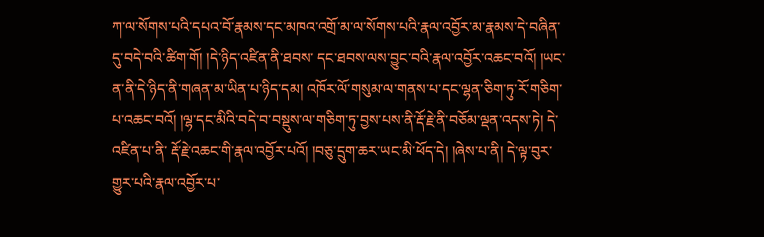ཀ་ལ་སོགས་པའི་དཔའ་བོ་རྣམས་དང་མཁའ་འགྲོ་མ་ལ་སོགས་པའི་རྣལ་འབྱོར་མ་རྣམས་དེ་བཞིན་དུ་བདེ་བའི་ཚིག་གོ། །དེ་ཉིད་འཛིན་ནི་ཐབས་ དང་ཐབས་ལས་བྱུང་བའི་རྣལ་འབྱོར་འཆང་བའོ། །ཡང་ན་ནི་དེ་ཉིད་ནི་གཞན་མ་ཡིན་པ་ཉིད་དམ། འཁོར་ལོ་གསུམ་ལ་གནས་པ་དང་ལྷན་ཅིག་ཏུ་རོ་གཅིག་པ་འཆང་བའོ། །ལྷ་དང་མིའི་བདེ་བ་བསྡུས་ལ་གཅིག་ཏུ་བྱས་པས་ནི་རྡོ་རྗེ་ནི་བཅོམ་ལྡན་འདས་ཏེ། དེ་འཛིན་པ་ནི་ རྡོ་རྗེ་འཆང་གི་རྣལ་འབྱོར་པའོ། །བཅུ་དྲུག་ཆར་ཡང་མི་ཕོད་དེ། །ཞེས་པ་ནི། དེ་ལྟ་བུར་གྱུར་པའི་རྣལ་འབྱོར་པ་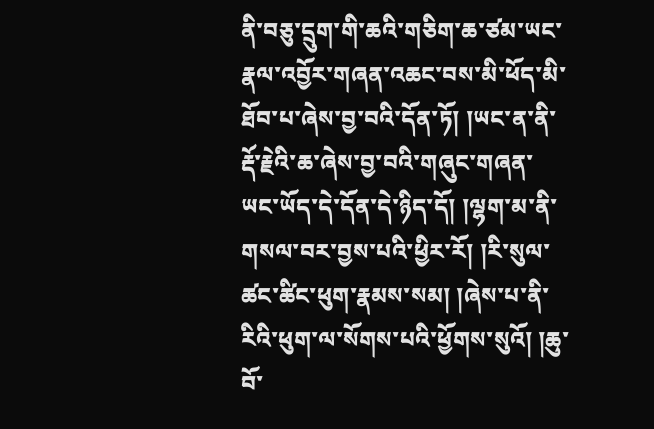ནི་བཅུ་དྲུག་གི་ཆའི་གཅིག་ཆ་ཙམ་ཡང་རྣལ་འབྱོར་གཞན་འཆང་བས་མི་ཕོད་མི་ཐོབ་པ་ཞེས་བྱ་བའི་དོན་ཏོ། །ཡང་ན་ནི་རྡོ་རྗེའི་ཆ་ཞེས་བྱ་བའི་གཞུང་གཞན་ ཡང་ཡོད་དེ་དོན་དེ་ཉིད་དོ། །ལྷག་མ་ནི་གསལ་བར་བྱས་པའི་ཕྱིར་རོ། །རི་སུལ་ཚང་ཚིང་ཕུག་རྣམས་སམ། །ཞེས་པ་ནི་རིའི་ཕུག་ལ་སོགས་པའི་ཕྱོགས་སུའོ། །ཆུ་བོ་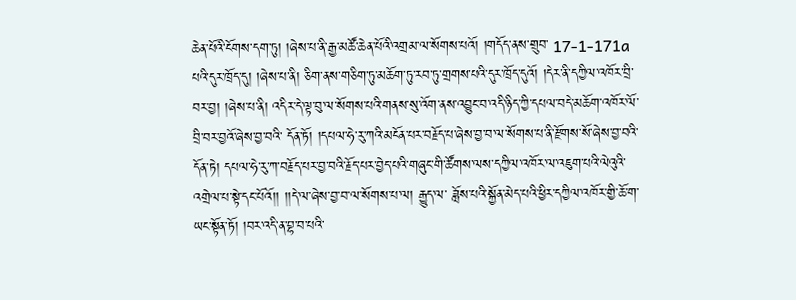ཆེན་པོའི་ངོགས་དག་ཏུ། །ཞེས་པ་ནི་རྒྱ་མཚོ་ཆེན་པོའི་འགྲམ་ལ་སོགས་པའོ། །གདོད་ནས་གྲུབ་ 17-1-171a པའི་དུར་ཁྲོད་དུ། །ཞེས་པ་ནི། ཅིག་ནས་གཅིག་ཏུ་མཆོག་ཏུ་རབ་ཏུ་གྲགས་པའི་དུར་ཁྲོད་དུའོ། །དེར་ནི་དཀྱིལ་འཁོར་བྲི་བར་བྱ། །ཞེས་པ་ནི། འདིར་དེ་ལྟ་བུ་ལ་སོགས་པའི་གནས་སུ་འོག་ནས་འབྱུང་བ་འདི་ཉིད་ཀྱི་དཔལ་བདེ་མཆོག་འཁོར་ལོ་བྲི་བར་བྱའོ་ཞེས་བྱ་བའི་ དོན་ཏོ། །དཔལ་ཧེ་རུ་ཀའི་མངོན་པར་བརྗོད་པ་ཞེས་བྱ་བ་ལ་སོགས་པ་ནི་རྫོགས་སོ་ཞེས་བྱ་བའི་དོན་ཏེ། དཔལ་ཧེ་རུ་ཀ་བརྗོད་པར་བྱ་བའི་རྗོད་པར་བྱེད་པའི་གཞུང་གི་ཚོགས་ལས་དཀྱིལ་འཁོར་ལ་འཇུག་པའི་ལེའུའི་འགྲེལ་པ་སྟེ་དང་པོའོ།། །།དེ་ལ་ཞེས་བྱ་བ་ལ་སོགས་པ་ལ། རྒྱུད་ལ་ ཟློས་པའི་སྐྱོན་མེད་པའི་ཕྱིར་དཀྱིལ་འཁོར་གྱི་ཆོ་ག་ཡང་སྟོན་ཏོ། །བར་འདི་ན་བྷ་བ་པའི་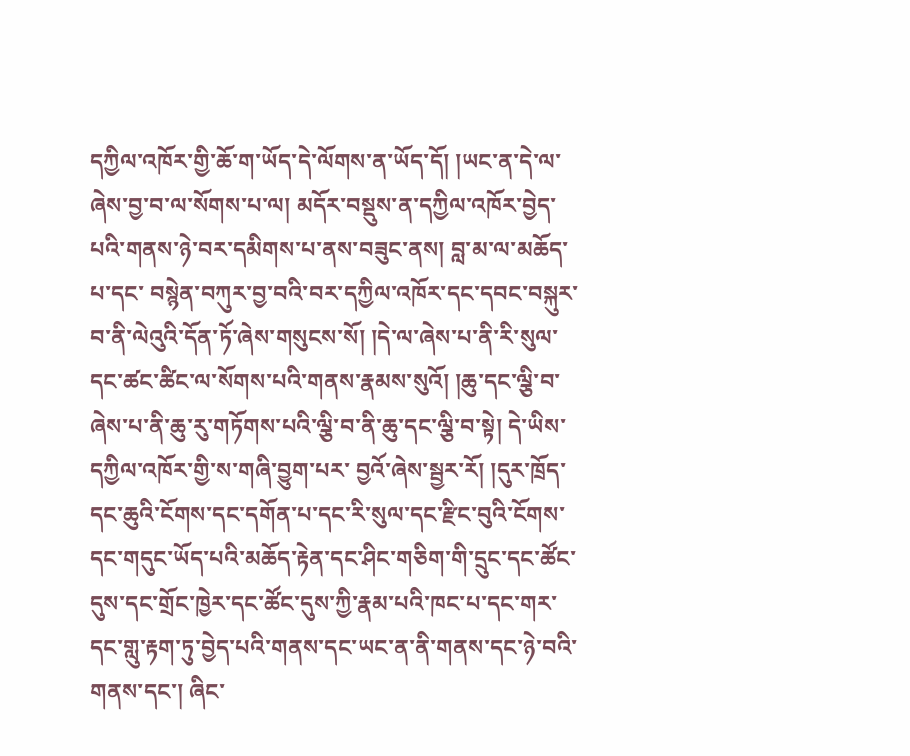དཀྱིལ་འཁོར་གྱི་ཆོ་ག་ཡོད་དེ་ལོགས་ན་ཡོད་དོ། །ཡང་ན་དེ་ལ་ཞེས་བྱ་བ་ལ་སོགས་པ་ལ། མདོར་བསྡུས་ན་དཀྱིལ་འཁོར་བྱེད་པའི་གནས་ཉེ་བར་དམིགས་པ་ནས་བཟུང་ནས། བླ་མ་ལ་མཆོད་པ་དང་ བསྙེན་བཀུར་བྱ་བའི་བར་དཀྱིལ་འཁོར་དང་དབང་བསྐུར་བ་ནི་ལེའུའི་དོན་ཏོ་ཞེས་གསུངས་སོ། །དེ་ལ་ཞེས་པ་ནི་རི་སུལ་དང་ཚང་ཚིང་ལ་སོགས་པའི་གནས་རྣམས་སུའོ། །ཆུ་དང་ལྕི་བ་ཞེས་པ་ནི་ཆུ་རུ་གཏོགས་པའི་ལྕི་བ་ནི་ཆུ་དང་ལྕི་བ་སྟེ། དེ་ཡིས་དཀྱིལ་འཁོར་གྱི་ས་གཞི་བྱུག་པར་ བྱའོ་ཞེས་སྦྱར་རོ། །དུར་ཁྲོད་དང་ཆུའི་ངོགས་དང་དགོན་པ་དང་རི་སུལ་དང་རྫིང་བུའི་ངོགས་དང་གདུང་ཡོད་པའི་མཆོད་རྟེན་དང་ཤིང་གཅིག་གི་དྲུང་དང་ཚོང་དུས་དང་གྲོང་ཁྱེར་དང་ཚོང་དུས་ཀྱི་རྣམ་པའི་ཁང་པ་དང་གར་དང་གླུ་རྟག་ཏུ་བྱེད་པའི་གནས་དང་ཡང་ན་ནི་གནས་དང་ཉེ་བའི་གནས་དང་། ཞིང་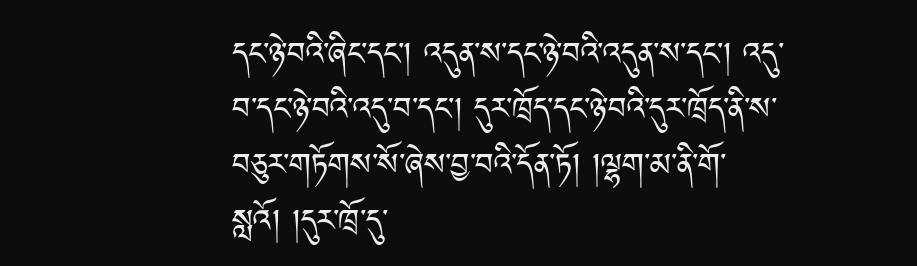དང་ཉེ་བའི་ཞིང་དང་། འདུན་ས་དང་ཉེ་བའི་འདུན་ས་དང་། འདུ་བ་དང་ཉེ་བའི་འདུ་བ་དང་། དུར་ཁྲོད་དང་ཉེ་བའི་དུར་ཁྲོད་ནི་ས་བཅུར་གཏོགས་སོ་ཞེས་བྱ་བའི་དོན་ཏོ། །ལྷག་མ་ནི་གོ་སླའོ། །དུར་ཁྲོ་དུ་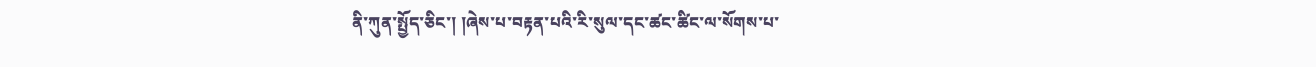ནི་ཀུན་སྤྱོད་ཅིང་། །ཞེས་པ་བརྟན་པའི་རི་སུལ་དང་ཚང་ཚིང་ལ་སོགས་པ་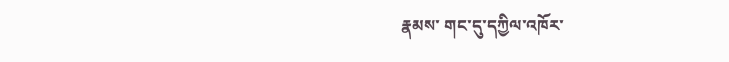རྣམས་ གང་དུ་དཀྱིལ་འཁོར་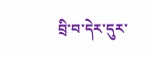བྲི་བ་དེར་དུར་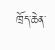ཁྲོད་ཆེན་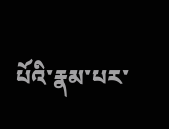པོའི་རྣམ་པར་